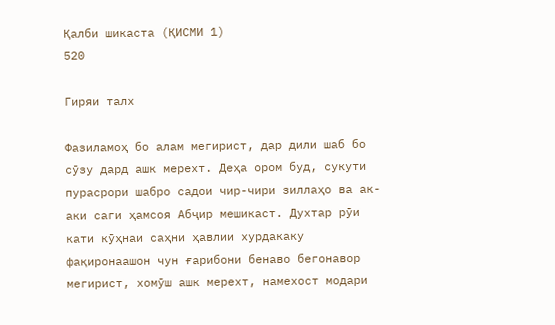Қалби шикаста (ҚИСМИ 1)
520

Гиряи талх

Фазиламоҳ бо алам мегирист, дар дили шаб бо сӯзу дард ашк мерехт. Деҳа ором буд, сукути пурасрори шабро садои чир-чири зиллаҳо ва ак-аки саги ҳамсоя Абҷир мешикаст. Духтар рӯи кати кӯҳнаи саҳни ҳавлии хурдакаку фақиронаашон чун ғарибони бенаво бегонавор мегирист, хомӯш ашк мерехт, намехост модари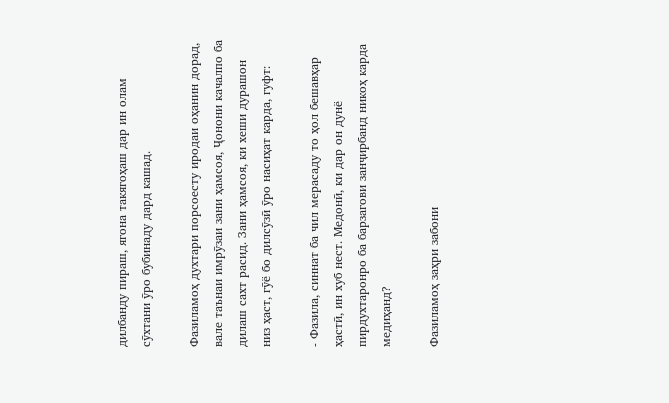дилбанду пираш, ягона такягоҳаш дар ин олам сӯхтани ӯро бубинаду дард кашад.

Фазиламоҳ духтари порсоесту иродаи оҳанин дорад, вале таънаи имрӯзаи зани ҳамсоя, Ҷонони качалпо ба дилаш сахт расид. Зани ҳамсоя, ки хеши дурашон низ ҳаст, гӯё бо дилсӯзӣ ӯро насиҳат карда, гуфт:

- Фазила, синнат ба чил мерасаду то ҳол бешавҳар ҳастӣ, ин хуб нест. Медонӣ, ки дар он дунё пирдухтаронро ба барзагови занҷирбанд никоҳ карда медиҳанд?

Фазиламоҳ заҳри забони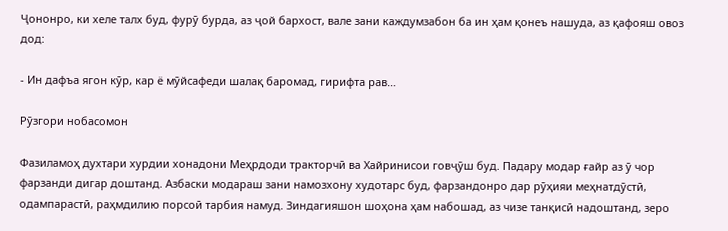Ҷононро, ки хеле талх буд, фурӯ бурда, аз ҷой бархост, вале зани каждумзабон ба ин ҳам қонеъ нашуда, аз қафояш овоз дод:

- Ин дафъа ягон кӯр, кар ё мӯйсафеди шалақ баромад, гирифта рав…

Рӯзгори нобасомон

Фазиламоҳ духтари хурдии хонадони Меҳрдоди тракторчӣ ва Хайринисои говҷӯш буд. Падару модар ғайр аз ӯ чор фарзанди дигар доштанд. Азбаски модараш зани намозхону худотарс буд, фарзандонро дар рӯҳияи меҳнатдӯстӣ, одампарастӣ, раҳмдилию порсоӣ тарбия намуд. Зиндагияшон шоҳона ҳам набошад, аз чизе танқисӣ надоштанд, зеро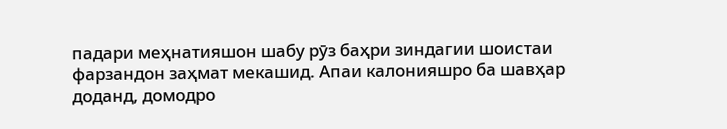падари меҳнатияшон шабу рӯз баҳри зиндагии шоистаи фарзандон заҳмат мекашид. Апаи калонияшро ба шавҳар доданд, домодро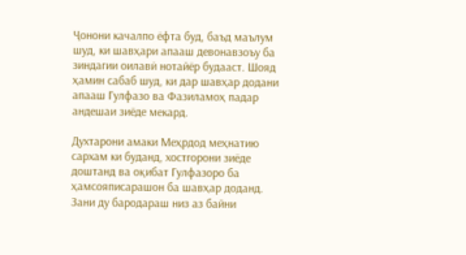Ҷонони качалпо ёфта буд, баъд маълум шуд, ки шавҳари апааш девонавзоъу ба зиндагии оилавӣ нотайёр будааст. Шояд ҳамин сабаб шуд, ки дар шавҳар додани апааш Гулфазо ва Фазиламоҳ падар андешаи зиёде мекард.

Духтарони амаки Меҳрдод меҳнатию сархам ки буданд, хостгорони зиёде доштанд ва оқибат Гулфазоро ба ҳамсояписарашон ба шавҳар доданд. Зани ду бародараш низ аз байни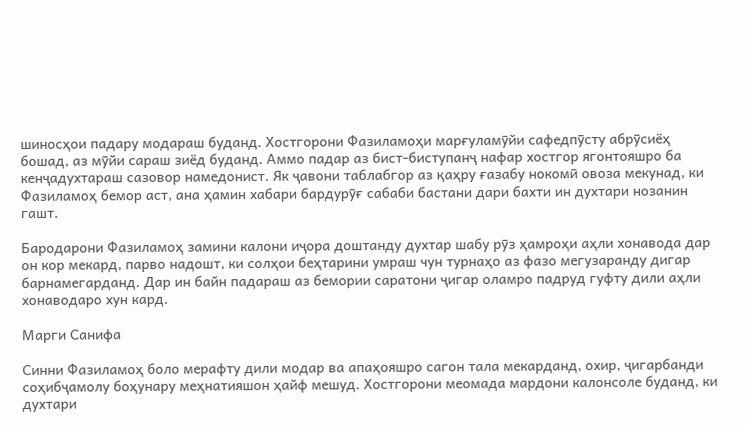шиносҳои падару модараш буданд. Хостгорони Фазиламоҳи марғуламӯйи сафедпӯсту абрӯсиёҳ бошад, аз мӯйи сараш зиёд буданд. Аммо падар аз бист-биступанҷ нафар хостгор ягонтояшро ба кенҷадухтараш сазовор намедонист. Як ҷавони таблабгор аз қаҳру ғазабу нокомӣ овоза мекунад, ки Фазиламоҳ бемор аст, ана ҳамин хабари бардурӯғ сабаби бастани дари бахти ин духтари нозанин гашт.

Бародарони Фазиламоҳ замини калони иҷора доштанду духтар шабу рӯз ҳамроҳи аҳли хонавода дар он кор мекард, парво надошт, ки солҳои беҳтарини умраш чун турнаҳо аз фазо мегузаранду дигар барнамегарданд. Дар ин байн падараш аз бемории саратони ҷигар оламро падруд гуфту дили аҳли хонаводаро хун кард.

Марги Санифа

Синни Фазиламоҳ боло мерафту дили модар ва апаҳояшро сагон тала мекарданд, охир, ҷигарбанди соҳибҷамолу боҳунару меҳнатияшон ҳайф мешуд. Хостгорони меомада мардони калонсоле буданд, ки духтари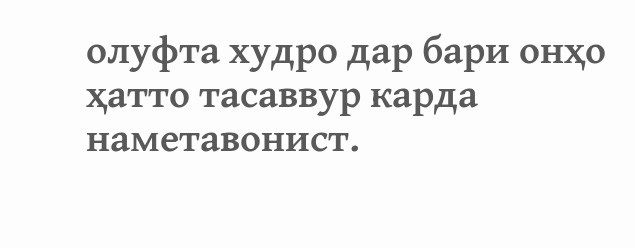олуфта худро дар бари онҳо ҳатто тасаввур карда наметавонист.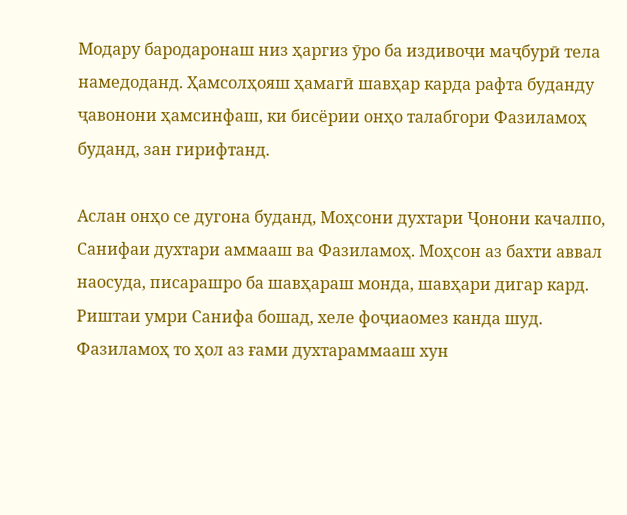Модару бародаронаш низ ҳаргиз ӯро ба издивоҷи маҷбурӣ тела намедоданд. Ҳамсолҳояш ҳамагӣ шавҳар карда рафта буданду ҷавонони ҳамсинфаш, ки бисёрии онҳо талабгори Фазиламоҳ буданд, зан гирифтанд.

Аслан онҳо се дугона буданд, Моҳсони духтари Ҷонони качалпо, Санифаи духтари аммааш ва Фазиламоҳ. Моҳсон аз бахти аввал наосуда, писарашро ба шавҳараш монда, шавҳари дигар кард. Риштаи умри Санифа бошад, хеле фоҷиаомез канда шуд. Фазиламоҳ то ҳол аз ғами духтараммааш хун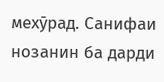мехӯрад. Санифаи нозанин ба дарди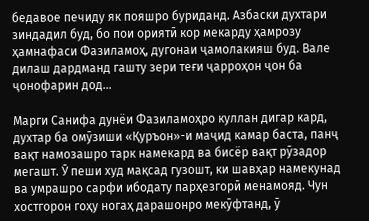бедавое печиду як пояшро буриданд. Азбаски духтари зиндадил буд, бо пои ориятӣ кор мекарду ҳамрозу ҳамнафаси Фазиламоҳ, дугонаи ҷамолакияш буд. Вале дилаш дардманд гашту зери теғи ҷарроҳон ҷон ба ҷонофарин дод…

Марги Санифа дунёи Фазиламоҳро куллан дигар кард, духтар ба омӯзиши «Қуръон»-и маҷид камар баста, панҷ вақт намозашро тарк намекард ва бисёр вақт рӯзадор мегашт. Ӯ пеши худ мақсад гузошт, ки шавҳар намекунад ва умрашро сарфи ибодату парҳезгорӣ менамояд. Чун хостгорон гоҳу ногаҳ дарашонро мекӯфтанд, ӯ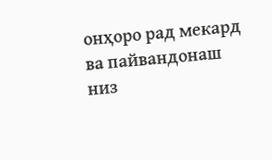онҳоро рад мекард ва пайвандонаш низ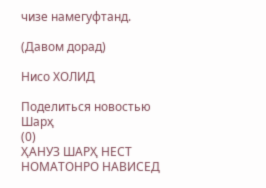чизе намегуфтанд.

(Давом дорад)

Нисо ХОЛИД

Поделиться новостью
Шарҳ
(0)
ҲАНУЗ ШАРҲ НЕСТ
НОМАТОНРО НАВИСЕД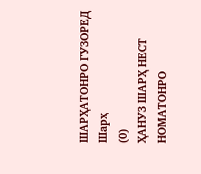ШАРҲАТОНРО ГУЗОРЕД
Шарҳ
(0)
ҲАНУЗ ШАРҲ НЕСТ
НОМАТОНРО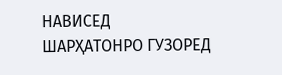НАВИСЕД
ШАРҲАТОНРО ГУЗОРЕД